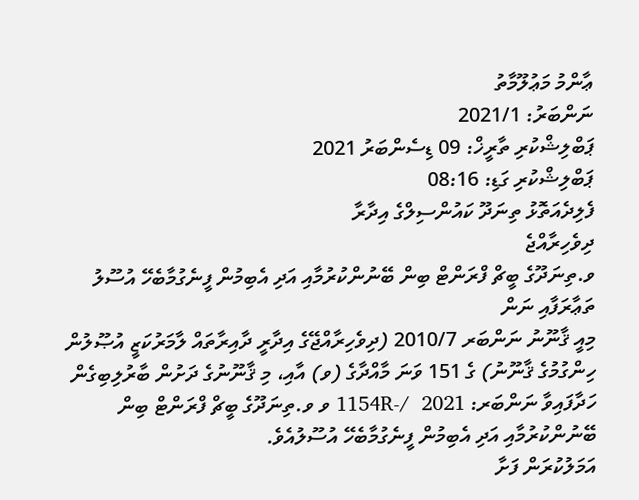ޢާންމު މަޢުލޫމާތު
ނަންބަރު: 2021/1
ޕަބްލިޝްކުރި ތާރީޚް: 09 ޑިސެންބަރު 2021
ޕަބްލިޝްކުރި ގަޑި: 08:16
ފެލިދެއަތޮޅު ތިނަދޫ ކައުންސިލްގެ އިދާރާ
ދިވެހިރާއްޖެ
ވ.ތިނަދޫގެ ބީޗް ފްރަންޓް ބިން ބޭނުންކުރުމާއި އަދި އެބިމުން ފީނެގުމާބެހޭ އުސޫލު
ތަޢާރަފާއި ނަން
މިއީ ޤާނޫނު ނަންބަރ 2010/7 (ދިވެހިރާއްޖޭގެ އިދާރީ ދާއިރާތައް ލާމަރުކަޒީ އުޞޫލުން ހިންގުމުގެ ޤާނޫނު) ގެ 151 ވަނަ މާއްދާގެ (ވ) އާއި، މި ޤާނޫނުގެ ދަށުން ބާރުލިބިގެން ހަދާފައިވާ ނަންބަރ: 1154R-/  2021 ވ ވ.ތިނަދޫގެ ބީޗް ފްރަންޓް ބިން ބޭނުންކުރުމާއި އަދި އެބިމުން ފީނެގުމާބެހޭ އުސޫލުއެވެ.
އަމަލުކުރަން ފަށާ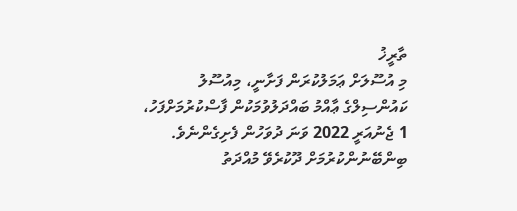ތާރީޚު
މި އުސޫލަށް ޢަމަލުކުރަން ފަށާނީ، މިއުސޫލު ކައުންސިލްގެ ޢާއްމު ބައްދަލުވުމަކުން ފާސްކުރުމަށްފަހު، 1 ޖެނުއަރީ 2022 ވަނަ ދުވަހުން ފެށިގެންނެވެ.
ބިންބޭނުންކުރުމަށް ދޫކުރެވޭ މުއްދަތު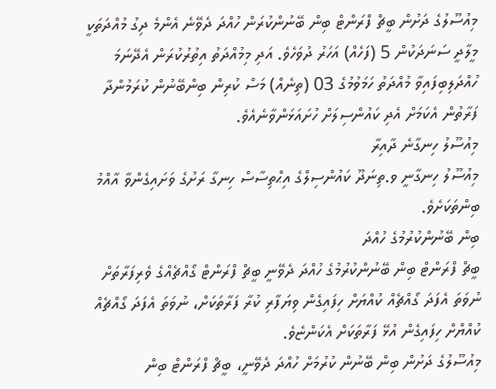މިއުސޫލުގެ ދަށުން ބީޗް ފްރަންޓް ބިން ބޭނުންކުރަން ހުއްދަ ދެވޭނެ އެންމެ ދިގު މުއްދަތަކީ މީލާދީ ސަނަދަކުން 5 (ފަހެއް) އަހަރު ދުވަހެވެ. އަދި މިމުއްދަތު އިތުރުކުރަން އެދޭނަމަ ހުއްދަލިބިފައިވާ މުއްދަތު ހަމަވުމުގެ 03 (ތިނެއް) މަސް ކުރިން ބިންބޭނުން ކުރަމުންދާ ފަރާތުން އެކަމަށް އެދި ކައުންސިލަށް ހުށައަޅަންވާނެއެވެ.
މިއުސޫލު ހިނގާނެ ދާއިރާ
މިއުސޫލު ހިނގާނީ ވ.ތިނަދޫ ކައުންސިލްގެ އިޙްތިސާސް ހިނގާ ރަށުގެ ވަށައިގެންވާ އާއްމު ބިންތަކަށެވެ.
ބިން ބޭނުންކުރުމުގެ ހުއްދަ
ބީޗް ފްރަންޓް ބިން ބޭނުންކުރުމުގެ ހުއްދަ ދެވޭނީ ބީޗް ފްރަންޓް ގޯއްޗެއްގެ ވެރިފަރާތަށް ނުވަތަ އެފަދަ ގޯއްޗެއް ކުއްޔަށް ހިފައިގެން ވިޔަފާރި ކުރާ ފަރާތަކަށް، ނުވަތަ އެފަދަ ގޯއްޗެއް ކުއްޔްށް ހިފައިގެން އުޅޭ ފަރާތަކަށް އެކަންޏެވެ.
މިއުސޫލުގެ ދަށުން ބިން ބޭނުން ކުރުމަށް ހުއްދަ ދެވޭނީ، ބީޗް ފްރަންޓް ބިން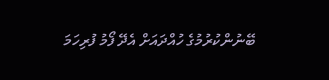ބޭނުންކުރުމުގެ ހުއްދައަށް އެދޭ ފޯމު ފުރިހަމަ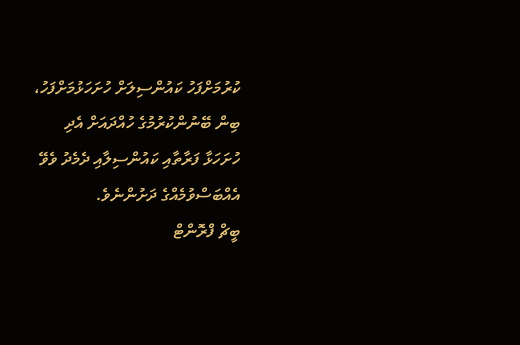ކުރުމަށްފަހު ކައުންސިލަށް ހުށަހަޅުމަށްފަހު، ބިން ބޭނުންކުރުމުގެ ހުއްދައަށް އެދި ހުށަހަޅާ ފަރާތާއި ކައުންސިލާއި ދެމެދު ވެވޭ އެއްބަސްވުމެއްގެ ދަށުންނެވެ.
ބީޗް ފްރޮންޓް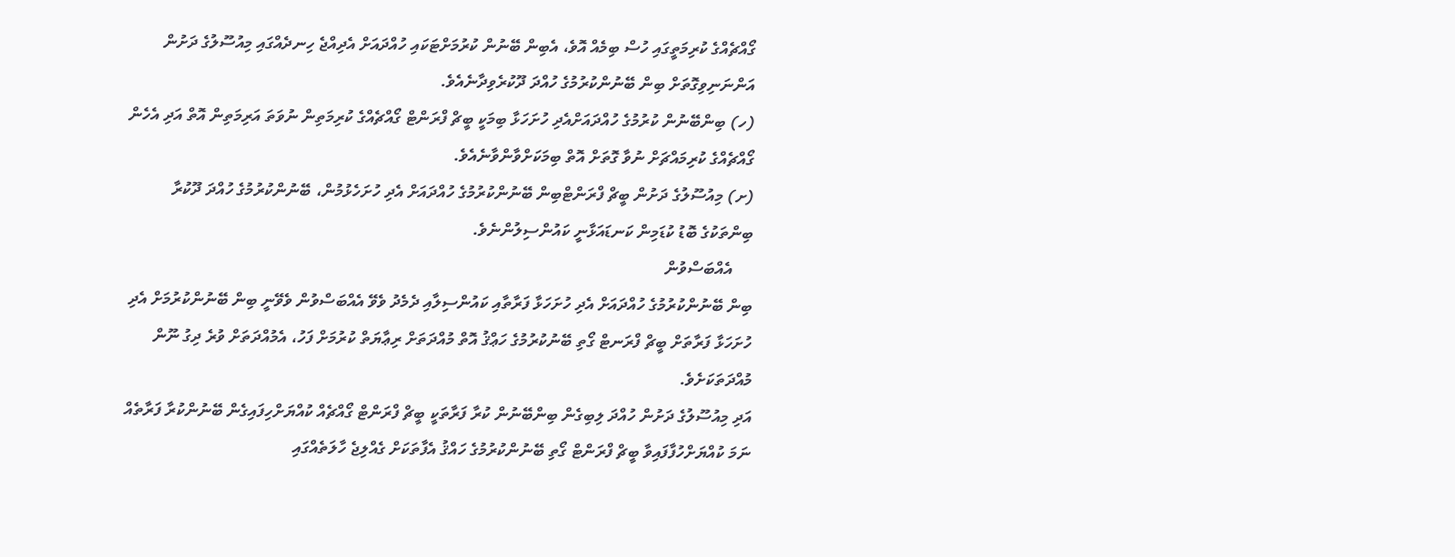ގޯއްޗެއްގެ ކުރިމަތީގައި ހުސް ބިމެއް އޮވެ، އެބިން ބޭނުން ކުރުމަށްޓަކައި ހުއްދައަށް އެދިއްޖެ ހިނދެއްގައި މިއުސޫލުގެ ދަށުން އަންނަނިވިގޮތަށް ބިން ބޭނުންކުރުމުގެ ހުއްދަ ދޫކުރެވިދާނެއެވެ.
(ހ) ބިންބޭނުން ކުރުމުގެ ހުއްދައަށްއެދި ހުށަހަޅާ ބިމަކީ ބީޗް ފްރަންޓް ގޯއްޗެއްގެ ކުރިމަތިން ނުވަތަ އަރިމަތިން އޮތް އަދި އެހެން ގޯއްޗެއްގެ ކުރިމައްޗަށް ނުވާ ގޮތަށް އޮތް ބިމަކަށްވާންވާނެއެވެ.
(ށ) މިއުސޫލުގެ ދަށުން ބީޗް ފްރަންޓްބިން ބޭނުންކުރުމުގެ ހުއްދައަށް އެދި ހުށަހެޅުމުން، ބޭނުންކުރުމުގެ ހުއްދަ ދޫކުރާ ބިންތަކުގެ ބޮޑު ކުޑަމިން ކަނޑައަޅާނީ ކައުންސިލުންނެވެ.
     އެއްބަސްވުން
ބިން ބޭނުންކުރުމުގެ ހުއްދައަށް އެދި ހުށަހަޅާ ފަރާތާއި ކައުންސިލާއި ދެމެދު ވެވޭ އެއްބަސްވުން ވެވޭނީ ބިން ބޭނުންކުރުމަށް އެދި ހުށަހަޅާ ފަރާތަށް ބީޗް ފްރަނޓް ގޯތި ބޭނުކުރުމުގެ ހަޢްޤު އޮތް މުއްދަތަށް ރިޢާޔަތް ކުރުމަށް ފަހު، އެމުއްދަތަށް ވުރެ ދިގު ނޫން މުއްދަތަކަށެވެ.
އަދި މިއުސޫލުގެ ދަށުން ހުއްދަ ލިބިގެން ބިންބޭނުން ކުރާ ފަރާތަކީ ބީޗް ފްރަންޓް ގޯއްޗެއް ކުއްޔަށްހިފައިގެން ބޭނުންކުރާ ފަރާތެއް ނަމަ ކުއްޔަށްހުފާފައިވާ ބީޗް ފްރަންޓް ގޯތި ބޭނުންކުރުމުގެ ހައްޤު އެފާތަކަށް ގެއްލިޖެ ހާލަތެއްގައި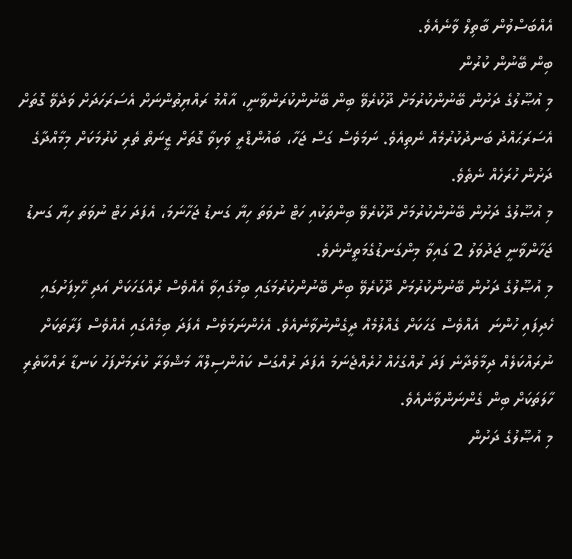އެއްބަސްވުން ބާތިލް ވާނެއެވެ.
ބިން ބޭނުން ކުރުން
މި އުޞޫލުގެ ދަށުން ބޭނުންކުރުމަށް ދޫކުރެވޭ ބިން ބޭނުންކުރަންވާނީ، އާއްމު ރައްޔިތުންނަށް އެސަރަހަދަށް ވަދެވޭ ގޮތަށް އެސަރަޙައްދު ބަނދުކުރުމެއް ނެތިއެވެ. ނަމަވެސް ގަސް ޖަހާ، ބައުންޑްރީ ވަކިވާ ގޮތަށް ޒީނަތް ތެރި ކުރުމަކަށް މިމާއްދާގެ ދަށުން ހުރަހެއް ނެތެވެ.
މި އުޞޫލުގެ ދަށުން ބޭނުންކުރުމަށް ދޫކުރެވޭ ބިންތަކުއި ހަޓް ނުވަތަ ހިޔާ ގަނޑު ޖަހާނަމަ، އެފަދަ ހަޓް ނުވަތަ ހިޔާ ގަނޑު ޖަހާންވާނީ ޖަދުވަލު 2 ގައިވާ މިންގަނޑުގެމަތީންނެވެ.
މި އުޞޫލުގެ ދަށުން ބޭނުންކުރުމަށް ދޫކުރެވޭ ބިން ބޭނުންކުރުމަގައި ބިމުގައިވާ އެއްވެސް ރުއްގަހަކަށް އަދި ހޭޅިފަށުގައި ހެދިފައި ހުންނަ  އެއްވެސް ގަހަކަށް ގެއްލުމެއް ދީގެންނުވާނެއެވެ. އެހެންނަމަވެސް އެފަދަ ބިމެއްގައި އެއްވެސް ފަރާތަކަށް ނުރައްކަލެއް ދިމާވެދާނެ ފަދަ ރުއްގަހެއް ހުރެއްޖެނަމަ އެފަދަ ރުއްގަސް ކައުންސިލްއާ މަޝްވަރާ ކުރަމަށްފަހު ކަނޑާ ރައްކާތެރި ހާލަތަކަށް ބިން ގެންނަންވާނެއެވެ.
މި އުޞޫލުގެ ދަށުން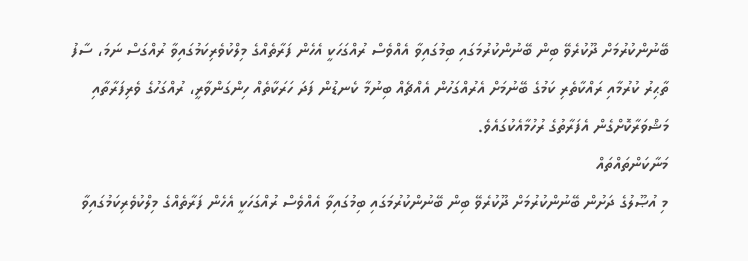ބޭނުންކުރުމަށް ދޫކުރެވޭ ބިން ބޭނުންކުރުމަގައި ބިމުގައިވާ އެއްވެސް ރުއްގަހަކީ އެހެން ފަރާތެއްގެ މިލްކުވެރިކަމުގައިވާ ރުއްގަސް ނަމަ، ސާފު ތާޙިރު ކުރުމާއި ރައްކާތެރި ކަމުގެ ބޭނުމަށް އެރުއްގަހުން އެއްޗެއް ބިނުމާ ކެނޑުން ފަދަ ހަރަކާތެއް ހިންގަންވާރީ، ރުއްގަހުގެ ވެރިފަރާތާއި މަޝްވަރާކޮށްގެން އެފަރާތުގެ ރުހުމާއެކުގައެވެ.
މަނާކަންތައްތައް
މި އުޞޫލުގެ ދަށުން ބޭނުންކުރުމަށް ދޫކުރެވޭ ބިން ބޭނުންކުރުމަގައި ބިމުގައިވާ އެއްވެސް ރުއްގަހަކީ އެހެން ފަރާތެއްގެ މިލްކުވެރިކަމުގައިވާ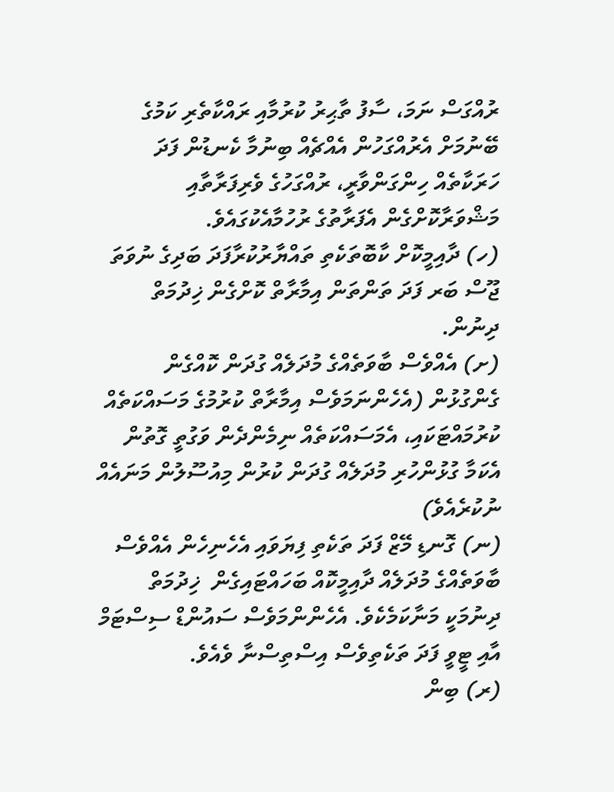ރުއްގަސް ނަމަ، ސާފު ތާޙިރު ކުރުމާއި ރައްކާތެރި ކަމުގެ ބޭނުމަށް އެރުއްގަހުން އެއްޗެއް ބިނުމާ ކެނޑުން ފަދަ ހަރަކާތެއް ހިންގަންވާރީ، ރުއްގަހުގެ ވެރިފަރާތާއި މަޝްވަރާކޮށްގެން އެފަރާތުގެ ރުހުމާއެކުގައެވެ.
(ހ) ދާއިމީކޮށް ކާބޮތަކެތި ތައްޔާރުކުރާފަދަ ބަދިގެ ނުވަތަ ޖޫސް ބަރ ފަދަ ތަންތަން އިމާރާތް ކޮށްގެން ޚިދުމަތް ދިނުން.
(ށ) އެއްވެސް ބާވަތެއްގެ މުދަލެއް ގުދަން ކޮއްގެން ގެންގުޅުން (އެހެންނަމަވެސް އިމާރާތް ކުރުމުގެ މަސައްކަތެއް ކުރުމައްޓަކައި، އެމަސައްކަތެއް ނިމެންދެން ވަގުތީ ގޮތުން އެކަމާ ގުޅުންހުރި މުދަލެއް ގުދަން ކުރުން މިއުސޫލުން މަނައެއް ނުކުރެއެވެ)
(ނ) ގޮނޑި މޭޒް ފަދަ ތަކެތި ފިޔަވައި އެހެނިހެން އެއްވެސް ބާވަތެއްގެ މުދަލެއް ދާއިމީކޮއް ބަހައްޓައިގެން  ޚިދުމަތް ދިނުމަކީ މަނާކަމެކެވެ. އެހެންންމަވެސް ސައުންޑް ސިސްޓަމް އާއި ޓީވީ ފަދަ ތަކެތިވެސް އިސްތިސްނާ ވެއެވެ.
(ރ) ބިން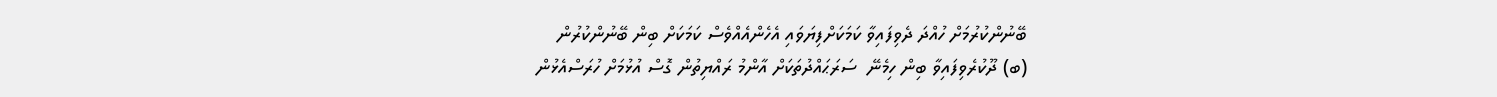ބޭނުންކުރުމަށް ހުއްދަ ދެވިފައިވާ ކަމަކަށްފިޔަވައި އެހެންއެއްވެސް ކަމަކަށް ބިން ބޭނުންކުރުން
(ބ) ދޫކުރެވިފައިވާ ބިން ހިމެނޭ  ސަރަޙައްދުތަކަށް އާންމު ރައްޔިތުން ގޮސް އުޅުމަށް ހުރަސްއެޅުން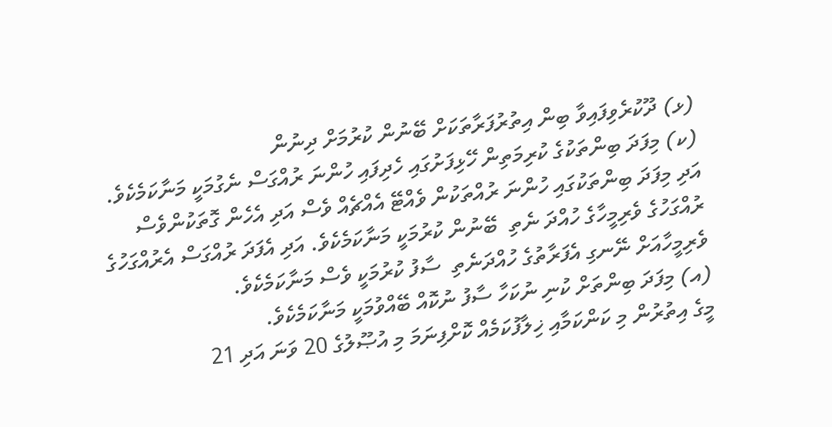(ޅ) ދޫކުރެވިފައިވާ ބިން އިތުރުފަރާތަކަށް ބޭނުން ކުރުމަށް ދިނުން
(ކ) މިފަދަ ބިންތަކުގެ ކުރިމަތިން ހޭޅިފަށުގައި ހެދިފައި ހުންނަ ރުއްގަސް ނެގުމަކީ މަނާކަމެކެވެ. އަދި މިފަދަ ބިންތަކުގައި ހުންނަ ރުއްތަކުން ވެއްޓޭ އެއްޗެއް ވެސް އަދި އެހެން ގޮތަކުންވެސް ރުއްގަހުގެ ވެރިމީހާގެ ހުއްދަ ނެތި  ބޭނުން ކުރުމަކީ މަނާކަމެކެވެ. އަދި އެފަދަ ރުއްގަސް އެރުއްގަހުގެ ވެރިމީހާއަށް ނޭނގި އެފަރާތުގެ ހުއްދަނެތި  ސާފު ކުރުމަކީ ވެސް މަނާކަމެކެވެ.
(އ) މިފަދަ ބިންތަށް ކުނި ނުކަހާ ސާފު ނުކޮއް ބޭއްވުމަކީ މަނާކަމެކެވެ.
މީގެ އިތުރުން މި ކަންކަމާއި ޚިލާފުކަމެއް ކޮށްފިނަމަ މި އުޞޫލުގެ 20 ވަނަ އަދި 21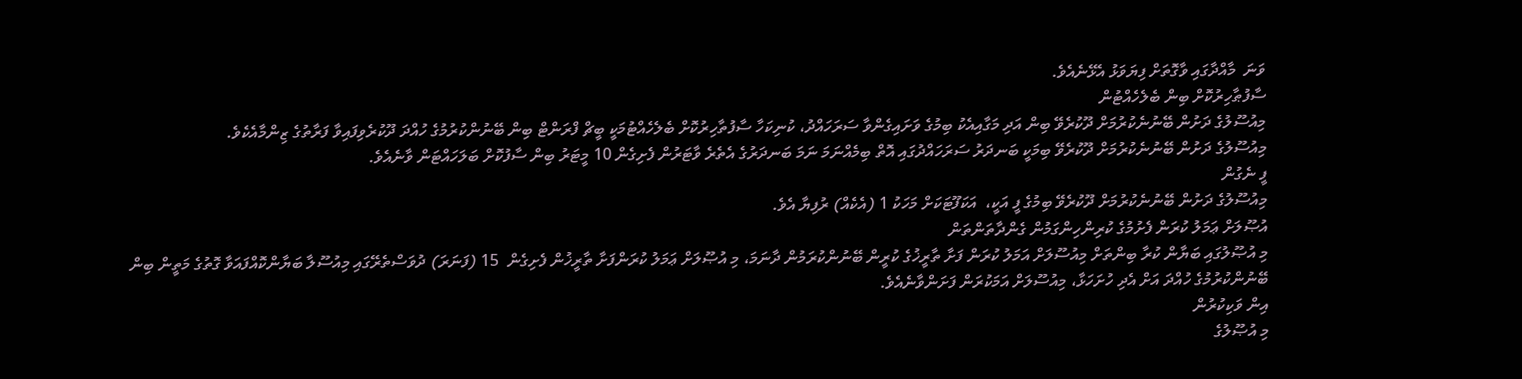ވަނަ  މާއްދާގައި ވާގޮތަށް ފިޔަވަޅު އެޅޭނެއެވެ.
ސާފުޠާހިރުކޮށް ބިން ބެލެހެއްޓުން
މިއުސޫލުގެ ދަށުން ބޭނުނެކުރުމަށް ދޫކުރެވޭ ބިން އަދި މަގާއިއެކު ބިމުގެ ވަށައިގެންވާ ސަރަހައްދު، ކުނިކަހާ ސާފުތާހިރުކޮށް ބެލެހެއްޓުމަކީ ބީޗް ފްރަންޓް ބިން ބޭނުންކުރުމުގެ ހުއްދަ ދޫކުރެވިފައިވާ ފަރާތުގެ ޒިންމާއެކެވެ.
މިއުސޫލުގެ ދަށުން ބޭނުނެކުރުމަށް ދޫކުރެވޭ ބިމަކީ ބަނދަރު ސަރަހައްދުގައި އޮތް ބިމެއްނަމަ ނަމަ ބަނދަރުގެ އެތެރެ ވާޓަރުން ފެށިގެން 10 މީޓަރު ބިން ސާފުކޮށް ބަލަހައްޓަން ވާނެއެވެ.
ފީ ނެގުން
މިއުސޫލުގެ ދަށުން ބޭނުނެކުރުމަށް ދޫކުރެވޭ ބިމުގެ ފީ އަކީ،  އަކަފޫޓަކަށް މަހަކު 1 (އެކެއް) ރުފިޔާ އެވެ.
އުޞޫލަށް ޢަމަލު ކުރަން ފެށުމުގެ ކުރިންހިންގަމުން ގެންދާތަންތަން
މި އުޞޫލުގައި ބަޔާން ކުރާ ބިންތަށް މިއުސޫލަށް އަމަލު ކުރަން ފަށާ ތާރީޚުގެ ކުރީން ބޭނުންކުރަމުން ދާނަމަ، މި އުޞޫލަށް ޢަމަލު ކުރަންފަށާ ތާރީޚުން ފެށިގެން  15 (ފަނަރަ) ދުވަސްތެރޭގައި މިއުސޫލާ ބަޔާންކޮއްފައަވާ ގޮތުގެ މަތީން ބިން ބޭނުންކުރުމުގެ ހުއްދަ އަށް އެދި ހުށަހަޅާ، މިއުސޫލަށް އަމަކުރަން ފަށަންވާނެއެވެ.
އިން ވަކިކުރުން
މި އުޞޫލުގެ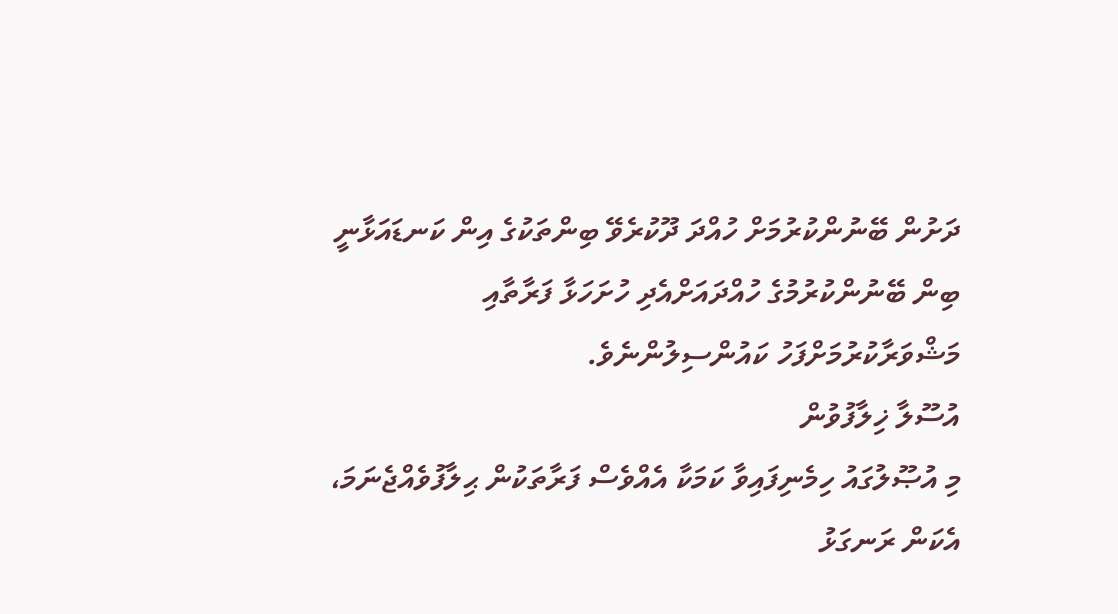ދަށުން ބޭނުންކުރުމަށް ހުއްދަ ދޫކުރެވޭ ބިންތަކުގެ އިން ކަނޑައަޅާނީ ބިން ބޭނުންކުރުމުގެ ހުއްދައަށްއެދި ހުށަހަޅާ ފަރާތާއި މަޝްވަރާކުރުމަށްފަހު ކައުންސިލުންނެވެ.
އުސޫލާ ޚިލާފުވުން
މި އުޞޫލުގައު ހިމެނިފައިވާ ކަމަކާ އެއްވެސް ފަރާތަކުން ޙިލާފުވެއްޖެނަމަ، އެކަން ރަނގަޅު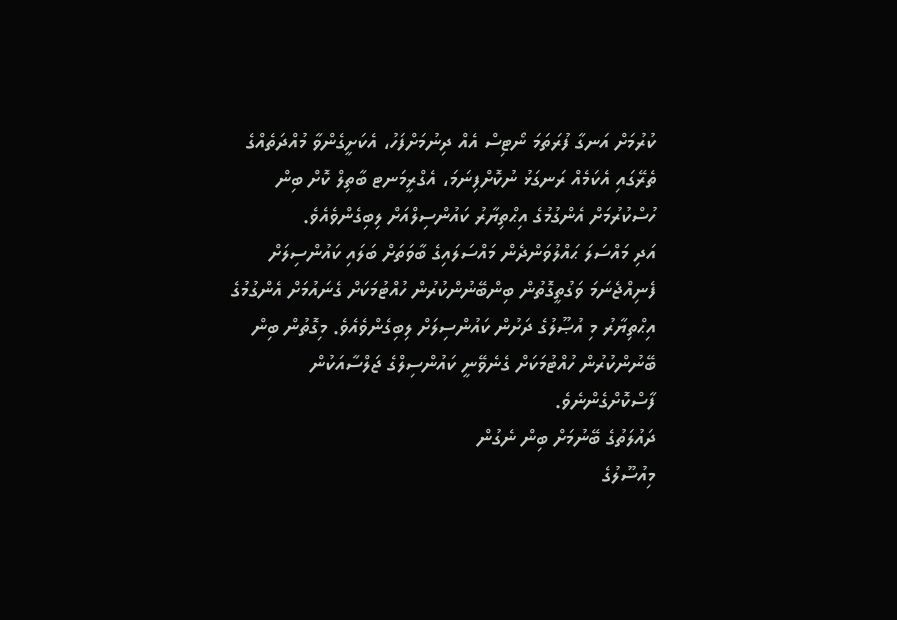ކުރުމަށް އަނގާ ފުރަތަމަ ނޯޓިސް އެއް ދިނުމަށްފަހު، އެކަށީގެންވާ މުއްދަތެއްގެ ތެރޭގައި އެކަމެއް ރަނގަޅު ނުކޮށްފިނަމަ، އެގްރީމަނޓ ބާތިލް ކޮށް ބިން ހުސްކުރުމަށް އެންގުމުގެ އިޙްތިޔާރު ކައުންސިލްއަށް ލިބިގެންވެއެވެ.
އަދި މައްސަލަ ޙައްލުވަންދެން މައްސަލައިގެ ބާވަތަށް ބަލައި ކައުންސިލަށް ފެނިއްޖެނަމަ ވަގުތީގޮތުން ބިންބޭނުންކުރުން ހުއްޓުމަކަށް ގެނައުމަށް އެންގުމުގެ އިޙްތިޔާރު މި އުޞޫލުގެ ދަށުން ކައުންސިލަށް ލިބިގެންވެއެވެ. މިގޮތުން ބިން ބޭނުންކުރުން ހުއްޓުމަކަށް ގެނެވޭނީ ކައުންސިލްގެ ޖަލްސާއަކުން ފާސްކޮށްގެންނެވެ.
ދައުލަތުގެ ބޭނުމަށް ބިން ނެގުން
މިއުސޫލުގެ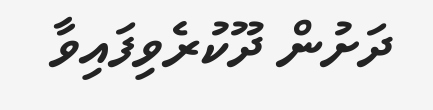ދަށުން ދޫކުރެވިފައިވާ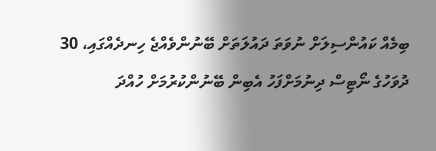ބިމެއް ކައުންސިލަށް ނުވަތަ ދައުލަތަށް ބޭނުންވެއްޖެ ހިނދެއްގައި، 30 ދުވަހުގެ ނޯޓިސް ދިނުމަށްފަހު އެބިން ބޭނުންކުރުމަށް ހުއްދަ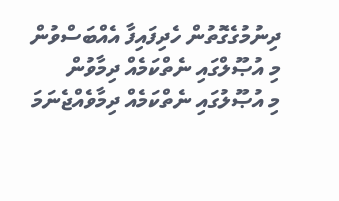ދިނުމުގެގޮތުން ހެދިފައިފާ އެއްބަސްވުން
މި އުޞޫލްގައި ނެތްކަމެއް ދިމާވުން
މި އުޞޫލުގައި ނެތްކަމެއް ދިމާވެއްޖެނަމަ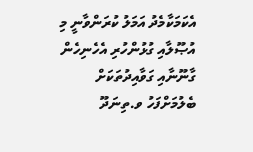އެކަމަކާމެދު އަމަލު ކުރަންވާނީ މި އުޞޫލާއި ގުޅުންހުރި އެހެނިހެން ގާނޫނާއި ގަވާއިދުތަކަށް ބެލުމަށްފަހު ވ.ތިނަދޫ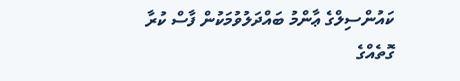ކައުންސިލްގެ ޢާންމު ބައްދަލުވުމަކުން ފާސް ކުރާ ގޮތެއްގެ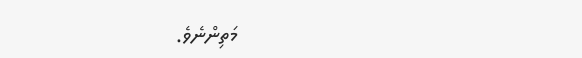މަތިންނެވެ.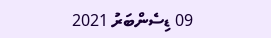09 ޑިސެންބަރު 2021